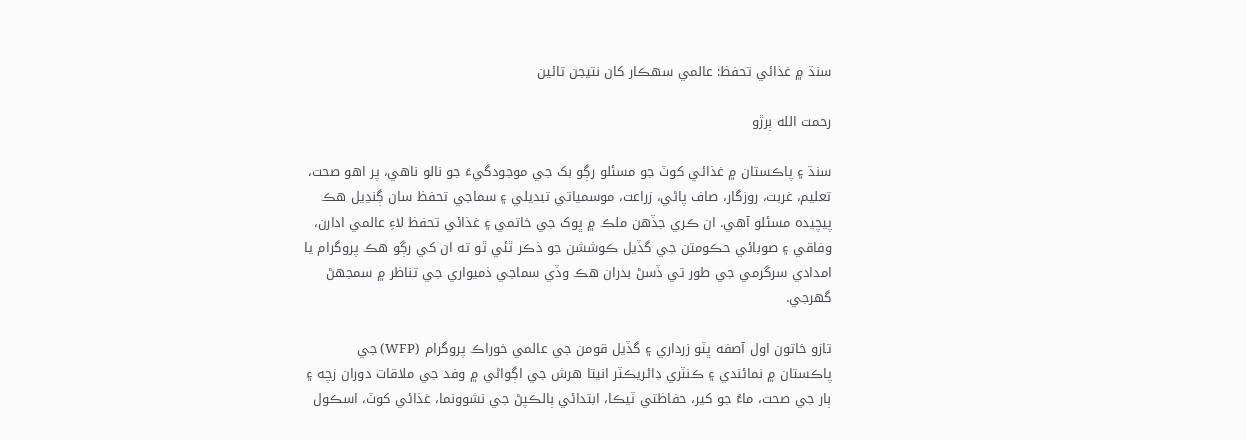سنڌ ۾ غذائي تحفظ: عالمي سهڪار کان نتيجن تائين

رحمت الله ٻرڙو

سنڌ ۽ پاڪستان ۾ غذائي کوٽ جو مسئلو رڳو بک جي موجودگيءَ جو نالو ناهي، پر اهو صحت، تعليم، غربت، روزگار، صاف پاڻي، زراعت، موسمياتي تبديلي ۽ سماجي تحفظ سان ڳنڍيل هڪ پيچيده مسئلو آهي. ان ڪري جڏهن ملڪ ۾ ڀوک جي خاتمي ۽ غذائي تحفظ لاءِ عالمي ادارن، وفاقي ۽ صوبائي حڪومتن جي گڏيل ڪوششن جو ذڪر ٿئي ٿو ته ان کي رڳو هڪ پروگرام يا امدادي سرگرمي جي طور تي ڏسڻ بدران هڪ وڏي سماجي ذميواري جي تناظر ۾ سمجهڻ گهرجي.

تازو خاتون اول آصفه ڀٽو زرداري ۽ گڏيل قومن جي عالمي خوراڪ پروگرام (WFP) جي پاڪستان ۾ نمائندي ۽ ڪنٽري ڊائريڪٽر انيتا هرش جي اڳواڻي ۾ وفد جي ملاقات دوران زچه ۽ ٻار جي صحت، ماءُ جو کير، حفاظتي ٽيڪا، ابتدائي ٻالڪپڻ جي نشوونما، غذائي کوٽ، اسڪول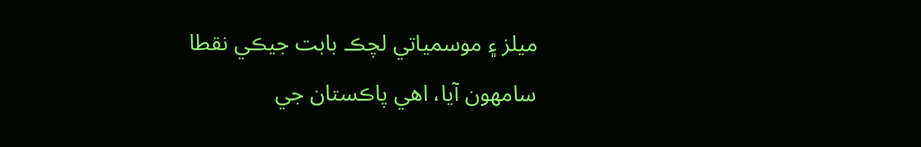ميلز ۽ موسمياتي لچڪ بابت جيڪي نقطا سامهون آيا، اهي پاڪستان جي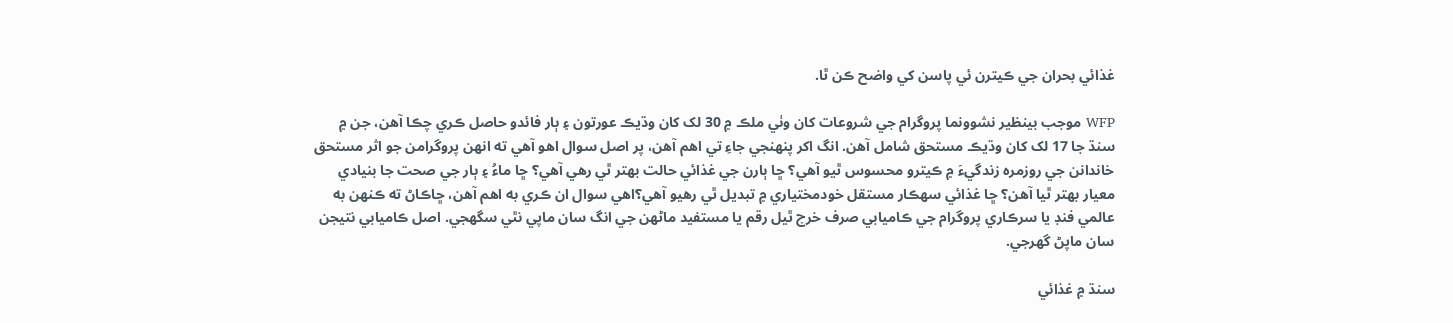غذائي بحران جي ڪيترن ئي پاسن کي واضح ڪن ٿا.

WFP موجب بينظير نشوونما پروگرام جي شروعات کان وٺي ملڪ ۾ 30 لک کان وڌيڪ عورتون ۽ ٻار فائدو حاصل ڪري چڪا آهن، جن ۾ سنڌ جا 17 لک کان وڌيڪ مستحق شامل آهن. انگ اکر پنهنجي جاءِ تي اهم آهن، پر اصل سوال اهو آهي ته انهن پروگرامن جو اثر مستحق خاندانن جي روزمره زندگيءَ ۾ ڪيترو محسوس ٿيو آهي؟ ڇا ٻارن جي غذائي حالت بهتر ٿي رهي آهي؟ ڇا ماءُ ۽ ٻار جي صحت جا بنيادي معيار بهتر ٿيا آهن؟ ڇا غذائي سهڪار مستقل خودمختياري ۾ تبديل ٿي رهيو آهي؟اهي سوال ان ڪري به اهم آهن، ڇاڪاڻ ته ڪنهن به عالمي فنڊ يا سرڪاري پروگرام جي ڪاميابي صرف خرچ ٿيل رقم يا مستفيد ماڻهن جي انگ سان ماپي نٿي سگهجي. اصل ڪاميابي نتيجن سان ماپڻ گهرجي.

سنڌ ۾ غذائي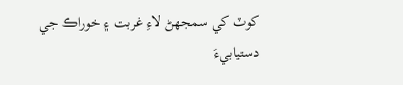کوٽ کي سمجهڻ لاءِ غربت ۽ خوراڪ جي دستيابيءَ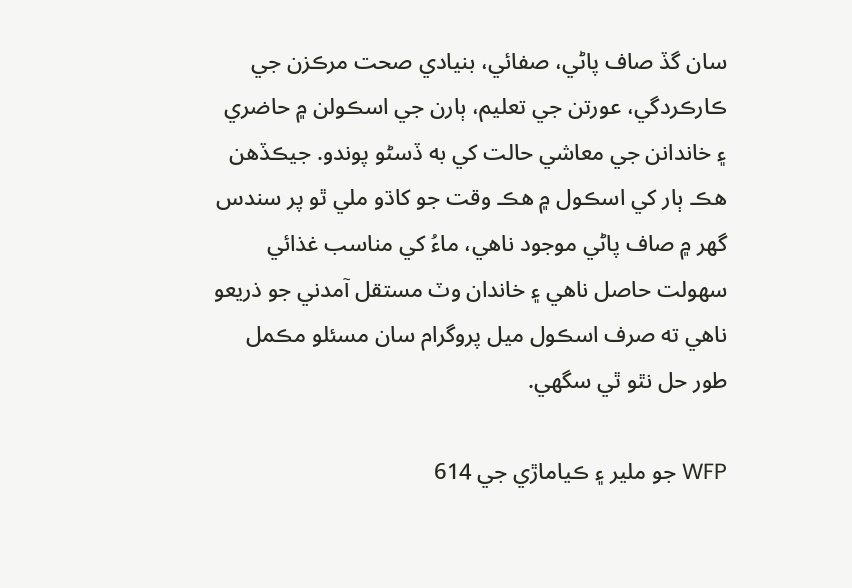سان گڏ صاف پاڻي، صفائي، بنيادي صحت مرڪزن جي ڪارڪردگي، عورتن جي تعليم، ٻارن جي اسڪولن ۾ حاضري ۽ خاندانن جي معاشي حالت کي به ڏسڻو پوندو. جيڪڏهن هڪ ٻار کي اسڪول ۾ هڪ وقت جو کاڌو ملي ٿو پر سندس گهر ۾ صاف پاڻي موجود ناهي، ماءُ کي مناسب غذائي سهولت حاصل ناهي ۽ خاندان وٽ مستقل آمدني جو ذريعو ناهي ته صرف اسڪول ميل پروگرام سان مسئلو مڪمل طور حل نٿو ٿي سگهي.

WFP جو ملير ۽ ڪياماڙي جي 614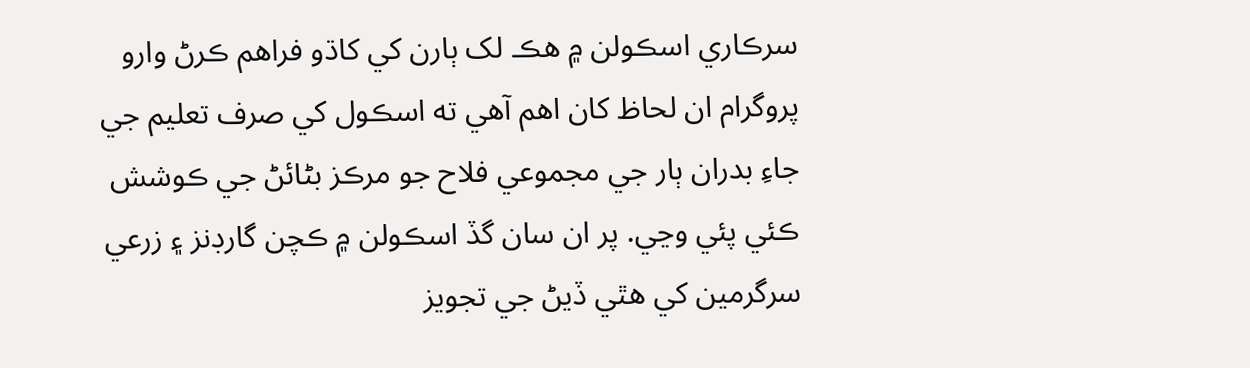سرڪاري اسڪولن ۾ هڪ لک ٻارن کي کاڌو فراهم ڪرڻ وارو پروگرام ان لحاظ کان اهم آهي ته اسڪول کي صرف تعليم جي جاءِ بدران ٻار جي مجموعي فلاح جو مرڪز بڻائڻ جي ڪوشش ڪئي پئي وڃي. پر ان سان گڏ اسڪولن ۾ ڪچن گارڊنز ۽ زرعي سرگرمين کي هٿي ڏيڻ جي تجويز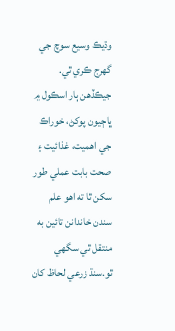وڌيڪ وسيع سوچ جي گهرج ڪري ٿي. جيڪڏهن ٻار اسڪول ۾ ڀاڄيون پوکڻ، خوراڪ جي اهميت، غذائيت ۽ صحت بابت عملي طور سکن ٿا ته اهو علم سندن خاندانن تائين به منتقل ٿي سگهي ٿو.سنڌ زرعي لحاظ کان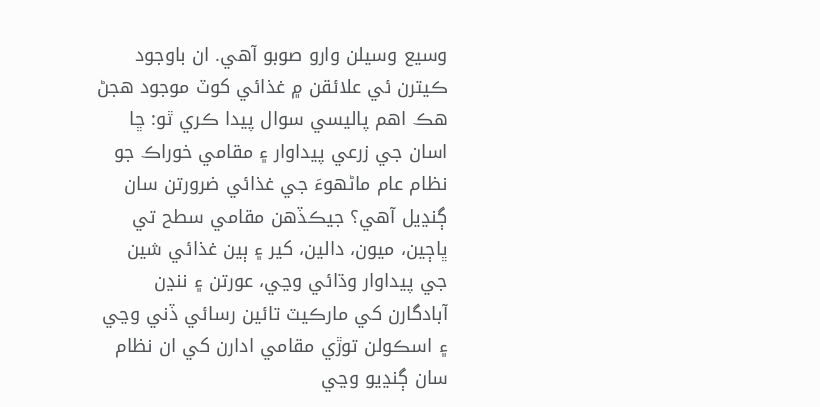وسيع وسيلن وارو صوبو آهي. ان باوجود ڪيترن ئي علائقن ۾ غذائي کوٽ موجود هجڻ هڪ اهم پاليسي سوال پيدا ڪري ٿو: ڇا اسان جي زرعي پيداوار ۽ مقامي خوراڪ جو نظام عام ماڻهوءَ جي غذائي ضرورتن سان ڳنڍيل آهي؟ جيڪڏهن مقامي سطح تي ڀاڄين، ميون، دالين، کير ۽ ٻين غذائي شين جي پيداوار وڌائي وڃي، عورتن ۽ ننڍن آبادگارن کي مارڪيٽ تائين رسائي ڏني وڃي ۽ اسڪولن توڙي مقامي ادارن کي ان نظام سان ڳنڍيو وڃي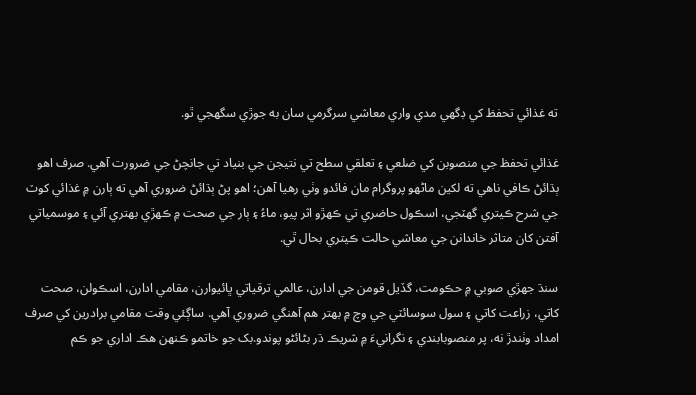ته غذائي تحفظ کي ڊگهي مدي واري معاشي سرگرمي سان به جوڙي سگهجي ٿو.

غذائي تحفظ جي منصوبن کي ضلعي ۽ تعلقي سطح تي نتيجن جي بنياد تي جانچڻ جي ضرورت آهي. صرف اهو ٻڌائڻ ڪافي ناهي ته لکين ماڻهو پروگرام مان فائدو وٺي رهيا آهن؛ اهو پڻ ٻڌائڻ ضروري آهي ته ٻارن ۾ غذائي کوٽ جي شرح ڪيتري گهٽجي، اسڪول حاضري تي ڪهڙو اثر پيو، ماءُ ۽ ٻار جي صحت ۾ ڪهڙي بهتري آئي ۽ موسمياتي آفتن کان متاثر خاندانن جي معاشي حالت ڪيتري بحال ٿي.

سنڌ جهڙي صوبي ۾ حڪومت، گڏيل قومن جي ادارن، عالمي ترقياتي ڀائيوارن، مقامي ادارن، اسڪولن، صحت کاتي، زراعت کاتي ۽ سول سوسائٽي جي وچ ۾ بهتر هم آهنگي ضروري آهي. ساڳئي وقت مقامي برادرين کي صرف امداد وٺندڙ نه، پر منصوبابندي ۽ نگرانيءَ ۾ شريڪ ڌر بڻائڻو پوندو.بک جو خاتمو ڪنهن هڪ اداري جو ڪم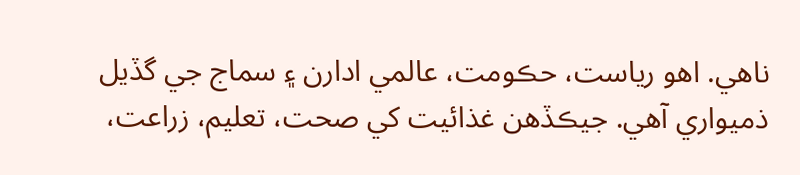ناهي. اهو رياست، حڪومت، عالمي ادارن ۽ سماج جي گڏيل ذميواري آهي. جيڪڏهن غذائيت کي صحت، تعليم، زراعت،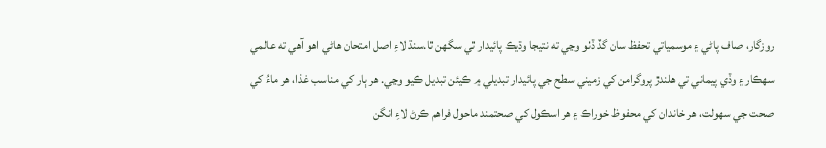روزگار، صاف پاڻي ۽ موسمياتي تحفظ سان گڏ ڏٺو وڃي ته نتيجا وڌيڪ پائيدار ٿي سگهن ٿا.سنڌ لاءِ اصل امتحان هاڻي اهو آهي ته عالمي سهڪار ۽ وڏي پيماني تي هلندڙ پروگرامن کي زميني سطح جي پائيدار تبديلي ۾ ڪيئن تبديل ڪيو وڃي. هر ٻار کي مناسب غذا، هر ماءُ کي صحت جي سهولت، هر خاندان کي محفوظ خوراڪ ۽ هر اسڪول کي صحتمند ماحول فراهم ڪرڻ لاءِ انگن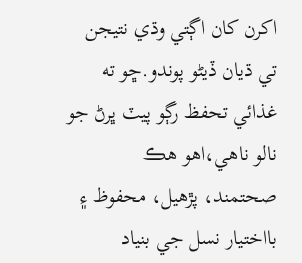اکرن کان اڳتي وڌي نتيجن تي ڌيان ڏيڻو پوندو.ڇو ته غذائي تحفظ رڳو پيٽ ڀرڻ جو نالو ناهي،اهو هڪ صحتمند، پڙهيل، محفوظ ۽ بااختيار نسل جي بنياد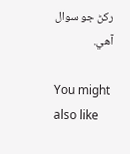رکڻ جو سوال آهي.

You might also like